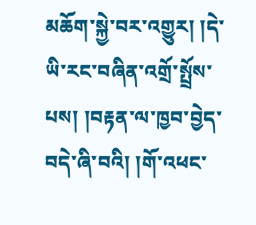མཆོག་སྐྱེ་བར་འགྱུར། །དེ་ཡི་རང་བཞིན་འགྲོ་སྤྲོས་པས། །བརྟན་ལ་ཁྱབ་བྱེད་བདེ་ཞི་བའི། །གོ་འཕང་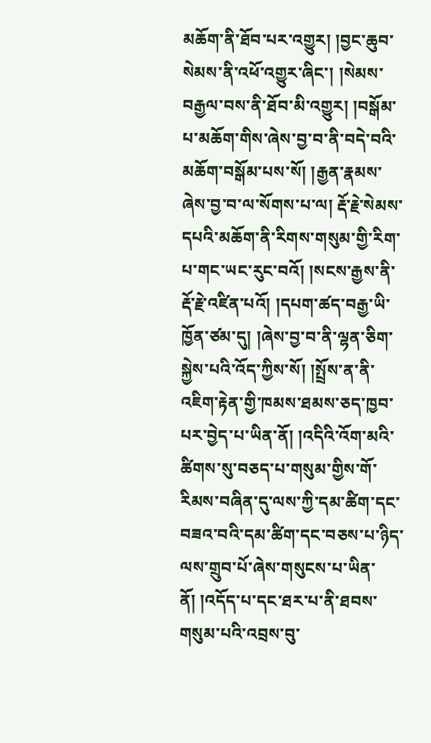མཆོག་ནི་ཐོབ་པར་འགྱུར། །བྱང་ཆུབ་སེམས་ནི་འཕོ་འགྱུར་ཞིང་། །སེམས་བརྒྱལ་བས་ནི་ཐོབ་མི་འགྱུར། །བསྒོམ་པ་མཆོག་གིས་ཞེས་བྱ་བ་ནི་བདེ་བའི་མཆོག་བསྒོམ་པས་སོ། །རྒྱན་རྣམས་ཞེས་བྱ་བ་ལ་སོགས་པ་ལ། རྡོ་རྗེ་སེམས་དཔའི་མཆོག་ནི་རིགས་གསུམ་གྱི་རིག་པ་གང་ཡང་རུང་བའོ། །སངས་རྒྱས་ནི་རྡོ་རྗེ་འཛིན་པའོ། །དཔག་ཚད་བརྒྱ་ཡི་ཁྱོན་ཙམ་དུ། །ཞེས་བྱ་བ་ནི་ལྷན་ཅིག་སྐྱེས་པའི་འོད་ཀྱིས་སོ། །སྤྲོས་ན་ནི་འཇིག་རྟེན་གྱི་ཁམས་ཐམས་ཅད་ཁྱབ་པར་བྱེད་པ་ཡིན་ནོ། །འདིའི་འོག་མའི་ཚིགས་སུ་བཅད་པ་གསུམ་གྱིས་གོ་རིམས་བཞིན་དུ་ལས་ཀྱི་དམ་ཚིག་དང་བཟའ་བའི་དམ་ཚིག་དང་བཅས་པ་ཉིད་ལས་གྲུབ་པོ་ཞེས་གསུངས་པ་ཡིན་ནོ། །འདོད་པ་དང་ཐར་པ་ནི་ཐབས་གསུམ་པའི་འབྲས་བུ་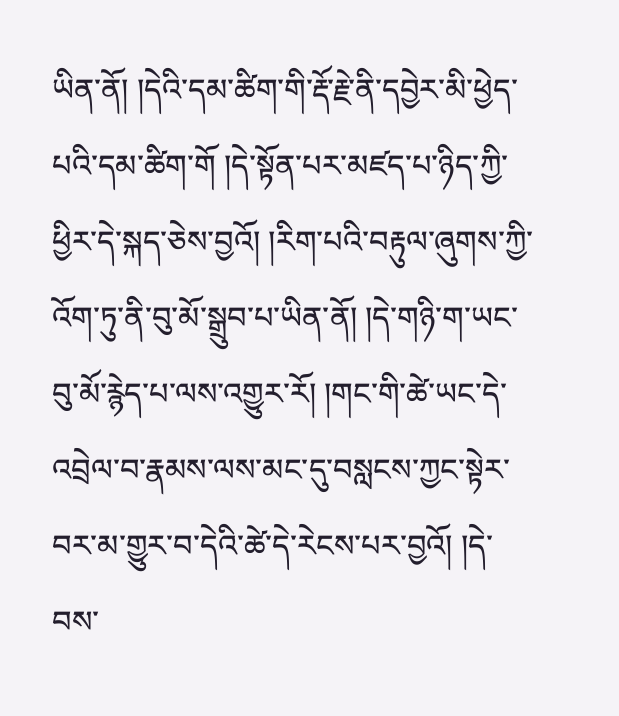ཡིན་ནོ། །དེའི་དམ་ཚིག་གི་རྡོ་རྗེ་ནི་དབྱེར་མི་ཕྱེད་པའི་དམ་ཚིག་གོ །དེ་སྟོན་པར་མཛད་པ་ཉིད་ཀྱི་ཕྱིར་དེ་སྐད་ཅེས་བྱའོ། །རིག་པའི་བརྟུལ་ཞུགས་ཀྱི་འོག་ཏུ་ནི་བུ་མོ་སྒྲུབ་པ་ཡིན་ནོ། །དེ་གཉི་ག་ཡང་བུ་མོ་རྙེད་པ་ལས་འགྱུར་རོ། །གང་གི་ཚེ་ཡང་དེ་འབྲེལ་བ་རྣམས་ལས་མང་དུ་བསླངས་ཀྱང་སྟེར་བར་མ་གྱུར་བ་དེའི་ཚེ་དེ་རེངས་པར་བྱའོ། །དེ་བས་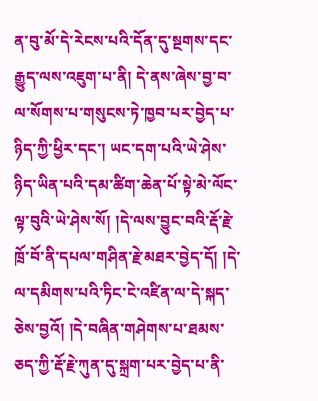ན་བུ་མོ་དེ་རེངས་པའི་དོན་དུ་སྔགས་དང་རྒྱུད་ལས་འཇུག་པ་ནི། དེ་ནས་ཞེས་བྱ་བ་ལ་སོགས་པ་གསུངས་ཏེ་ཁྱབ་པར་བྱེད་པ་ཉིད་ཀྱི་ཕྱིར་དང་། ཡང་དག་པའི་ཡེ་ཤེས་ཉིད་ཡིན་པའི་དམ་ཚིག་ཆེན་པོ་སྟེ་མེ་ལོང་ལྟ་བུའི་ཡེ་ཤེས་སོ། །དེ་ལས་བྱུང་བའི་རྡོ་རྗེ་ཁྲོ་བོ་ནི་དཔལ་གཤིན་རྗེ་མཐར་བྱེད་དོ། །དེ་ལ་དམིགས་པའི་ཏིང་ངེ་འཛིན་ལ་དེ་སྐད་ཅེས་བྱའོ། །དེ་བཞིན་གཤེགས་པ་ཐམས་ཅད་ཀྱི་རྡོ་རྗེ་ཀུན་དུ་སྐྲག་པར་བྱེད་པ་ནི་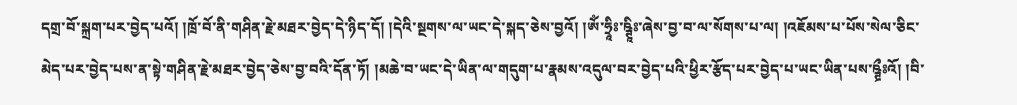དགྲ་བོ་སྐྲག་པར་བྱེད་པའོ། །ཁྲོ་བོ་ནི་གཤིན་རྗེ་མཐར་བྱེད་དེ་ཉིད་དོ། །དེའི་སྔགས་ལ་ཡང་དེ་སྐད་ཅེས་བྱའོ། །ཨོཾ་ཧྲཱིཿ་ཥྚཱིཿ་ཞེས་བྱ་བ་ལ་སོགས་པ་ལ། །འཇོམས་པ་པོས་སེལ་ཅིང་མེད་པར་བྱེད་པས་ན་སྟེ་གཤིན་རྗེ་མཐར་བྱེད་ཅེས་བྱ་བའི་དོན་ཏོ། །མཆེ་བ་ཡང་དེ་ཡིན་ལ་གདུག་པ་རྣམས་འདུལ་བར་བྱེད་པའི་ཕྱིར་རྩོད་པར་བྱེད་པ་ཡང་ཡིན་པས་ཥྚྲྀཿའོ། །བི་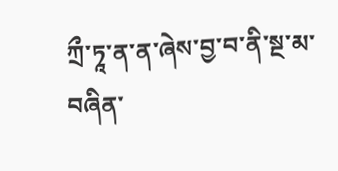ཀྲྀ་ཏཱ་ན་ན་ཞེས་བྱ་བ་ནི་སྔ་མ་བཞིན་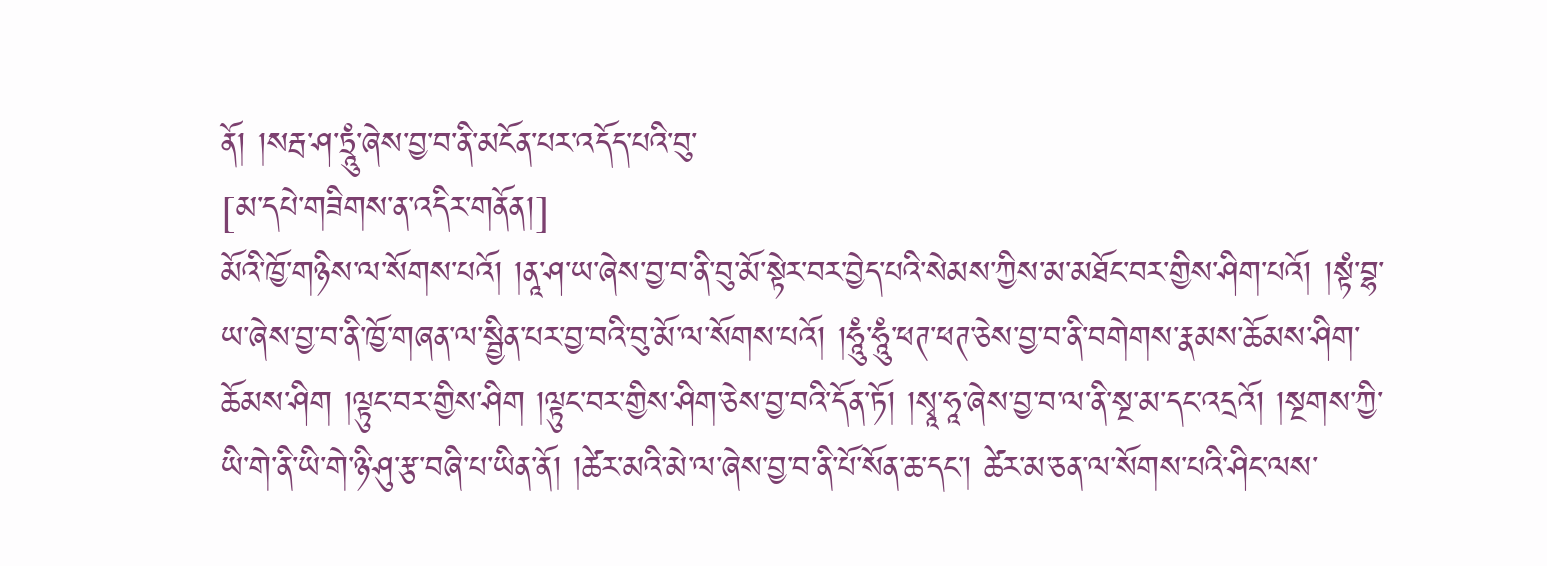ནོ། །སརྦ་ཤ་ཏྲཱུཾ་ཞེས་བྱ་བ་ནི་མངོན་པར་འདོད་པའི་བུ་
[མ་དཔེ་གཟིགས་ན་འདིར་གནོན།]
མོའི་ཁྱོ་གཉིས་ལ་སོགས་པའོ། །ནཱ་ཤ་ཡ་ཞེས་བྱ་བ་ནི་བུ་མོ་སྟེར་བར་བྱེད་པའི་སེམས་ཀྱིས་མ་མཐོང་བར་གྱིས་ཤིག་པའོ། །སྟཾ་བྷ་ཡ་ཞེས་བྱ་བ་ནི་ཁྱོ་གཞན་ལ་སྦྱིན་པར་བྱ་བའི་བུ་མོ་ལ་སོགས་པའོ། །ཧཱུཾ་ཧཱུཾ་ཕཊ་ཕཊ་ཅེས་བྱ་བ་ནི་བགེགས་རྣམས་ཆོམས་ཤིག་ཆོམས་ཤིག །ལྟུང་བར་གྱིས་ཤིག །ལྟུང་བར་གྱིས་ཤིག་ཅེས་བྱ་བའི་དོན་ཏོ། །སྭཱ་ཧཱ་ཞེས་བྱ་བ་ལ་ནི་སྔ་མ་དང་འདྲའོ། །སྔགས་ཀྱི་ཡི་གེ་ནི་ཡི་གེ་ཉི་ཤུ་རྩ་བཞི་པ་ཡིན་ནོ། །ཚེར་མའི་མེ་ལ་ཞེས་བྱ་བ་ནི་པོ་སོན་ཆ་དང་། ཚེར་མ་ཅན་ལ་སོགས་པའི་ཤིང་ལས་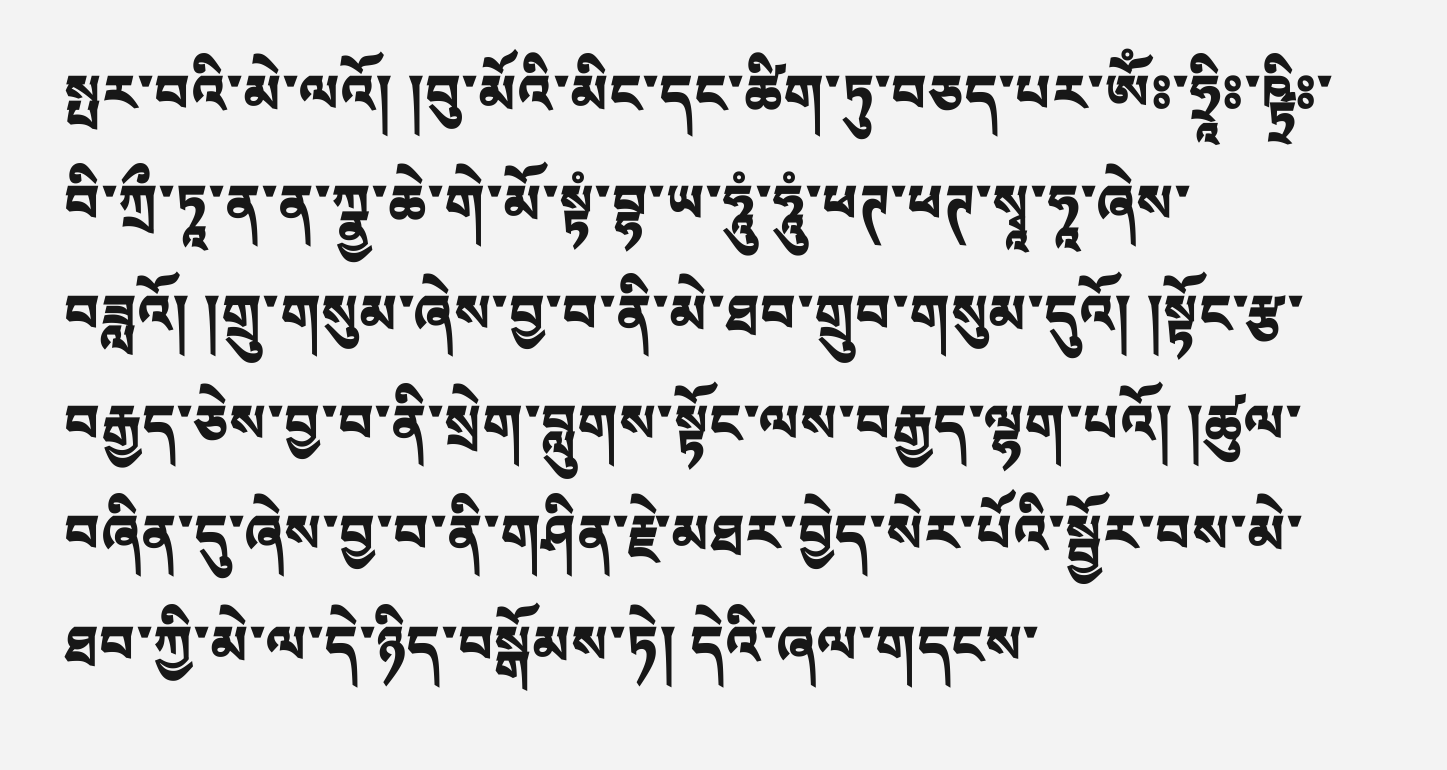སྤར་བའི་མེ་ལའོ། །བུ་མོའི་མིང་དང་ཚིག་ཏུ་བཅད་པར་ཨོཾཿ་ཧྲཱིཿ་ཥྟྲིཿ་བི་ཀྲྀ་ཏཱ་ན་ན་ཀྣྱ་ཆེ་གེ་མོ་སྟཾ་བྷ་ཡ་ཧཱུཾ་ཧཱུཾ་ཕཊ་ཕཊ་སྭཱ་ཧཱ་ཞེས་བཟླའོ། །གྲུ་གསུམ་ཞེས་བྱ་བ་ནི་མེ་ཐབ་གྲུབ་གསུམ་དུའོ། །སྟོང་རྩ་བརྒྱད་ཅེས་བྱ་བ་ནི་སྲེག་བླུགས་སྟོང་ལས་བརྒྱད་ལྷག་པའོ། །ཚུལ་བཞིན་དུ་ཞེས་བྱ་བ་ནི་གཤིན་རྗེ་མཐར་བྱེད་སེར་པོའི་སྦྱོར་བས་མེ་ཐབ་ཀྱི་མེ་ལ་དེ་ཉིད་བསྒོམས་ཏེ། དེའི་ཞལ་གདངས་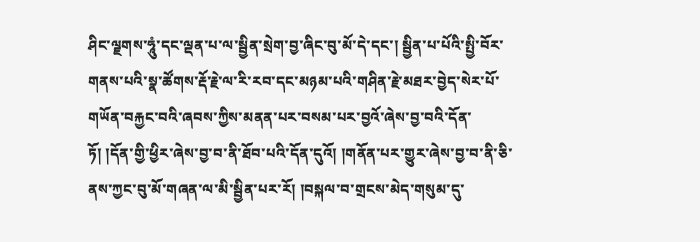ཤིང་ལྗགས་ཧཱུཾ་དང་ལྡན་པ་ལ་སྦྱིན་སྲེག་བྱ་ཞིང་བུ་མོ་དེ་དང་། སྦྱིན་པ་པོའི་སྤྱི་བོར་གནས་པའི་སྣ་ཚོགས་རྡོ་རྗེ་ལ་རི་རབ་དང་མཉམ་པའི་གཤིན་རྗེ་མཐར་བྱེད་སེར་པོ་གཡོན་བརྐྱང་བའི་ཞབས་ཀྱིས་མནན་པར་བསམ་པར་བྱའོ་ཞེས་བྱ་བའི་དོན་ཏོ། །དོན་གྱི་ཕྱིར་ཞེས་བྱ་བ་ནི་ཐོབ་པའི་དོན་དུའོ། །གནོན་པར་གྱུར་ཞེས་བྱ་བ་ནི་ཅི་ནས་ཀྱང་བུ་མོ་གཞན་ལ་མི་སྦྱིན་པར་རོ། །བསྐལ་བ་གྲངས་མེད་གསུམ་དུ་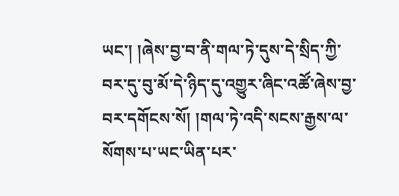ཡང་། །ཞེས་བྱ་བ་ནི་གལ་ཏེ་དུས་དེ་སྲིད་ཀྱི་བར་དུ་བུ་མོ་དེ་ཉིད་དུ་འགྱུར་ཞིང་འཚོ་ཞེས་བྱ་བར་དགོངས་སོ། །གལ་ཏེ་འདི་སངས་རྒྱས་ལ་སོགས་པ་ཡང་ཡིན་པར་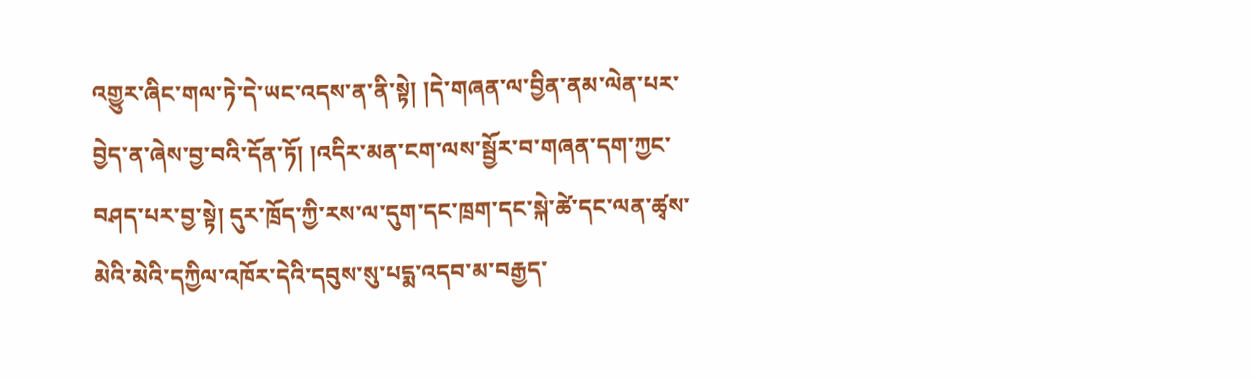འགྱུར་ཞིང་གལ་ཏེ་དེ་ཡང་འདས་ན་ནི་སྟེ། །དེ་གཞན་ལ་བྱིན་ནམ་ལེན་པར་བྱེད་ན་ཞེས་བྱ་བའི་དོན་ཏོ། །འདིར་མན་ངག་ལས་སྦྱོར་བ་གཞན་དག་ཀྱང་བཤད་པར་བྱ་སྟེ། དུར་ཁྲོད་ཀྱི་རས་ལ་དུག་དང་ཁྲག་དང་སྐེ་ཚེ་དང་ལན་ཚྭས་མེའི་མེའི་དཀྱིལ་འཁོར་དེའི་དབུས་སུ་པདྨ་འདབ་མ་བརྒྱད་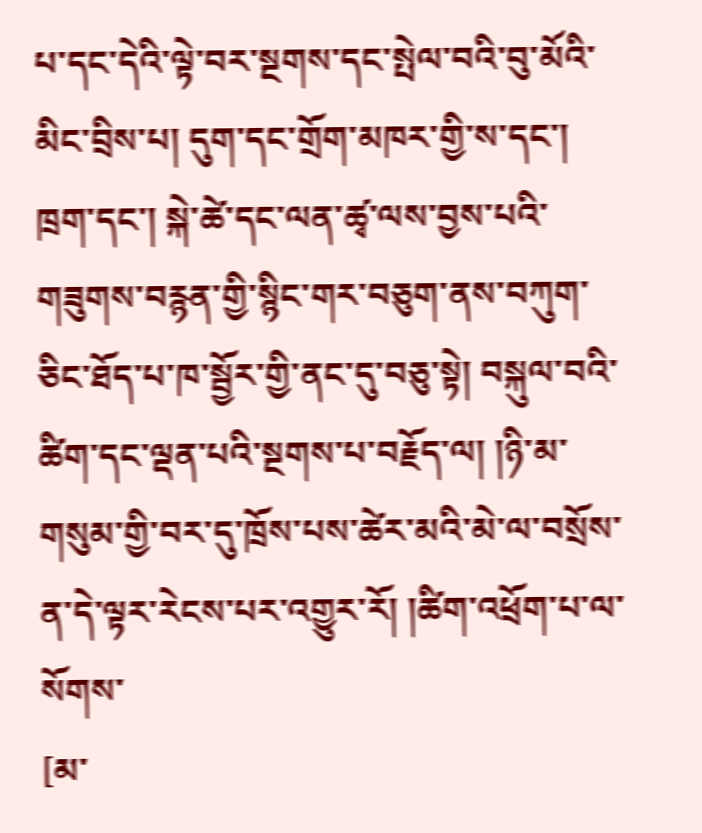པ་དང་དེའི་ལྟེ་བར་སྔགས་དང་སྤེལ་བའི་བུ་མོའི་མིང་བྲིས་པ། དུག་དང་གྲོག་མཁར་གྱི་ས་དང་། ཁྲག་དང་། སྐེ་ཚེ་དང་ལན་ཚྭ་ལས་བྱས་པའི་གཟུགས་བརྙན་གྱི་སྙིང་གར་བཅུག་ནས་བཀུག་ཅིང་ཐོད་པ་ཁ་སྦྱོར་གྱི་ནང་དུ་བཅུ་སྟེ། བསྐུལ་བའི་ཚིག་དང་ལྡན་པའི་སྔགས་པ་བརྗོད་ལ། །ཉི་མ་གསུམ་གྱི་བར་དུ་ཁྲོས་པས་ཚེར་མའི་མེ་ལ་བསྲོས་ན་དེ་ལྟར་རེངས་པར་འགྱུར་རོ། །ཚིག་འཕྲོག་པ་ལ་སོགས་
[མ་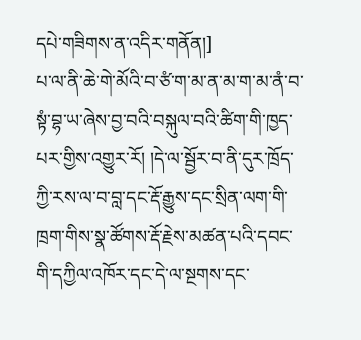དཔེ་གཟིགས་ན་འདིར་གནོན།]
པ་ལ་ནི་ཆེ་གེ་མོའི་བ་ཙཾ་ག་མ་ན་མ་ག་མ་ནཾ་བ་སྟཾ་བྷ་ཡ་ཞེས་བྱ་བའི་བསྐུལ་བའི་ཚིག་གི་ཁྱད་པར་གྱིས་འགྱུར་རོ། །དེ་ལ་སྦྱོར་བ་ནི་དུར་ཁྲོད་ཀྱི་རས་ལ་བ་བླ་དང་རྡོ་རྒྱུས་དང་སྲིན་ལག་གི་ཁྲག་གིས་སྣ་ཚོགས་རྡོ་རྗེས་མཚན་པའི་དབང་གི་དཀྱིལ་འཁོར་དང་དེ་ལ་སྔགས་དང་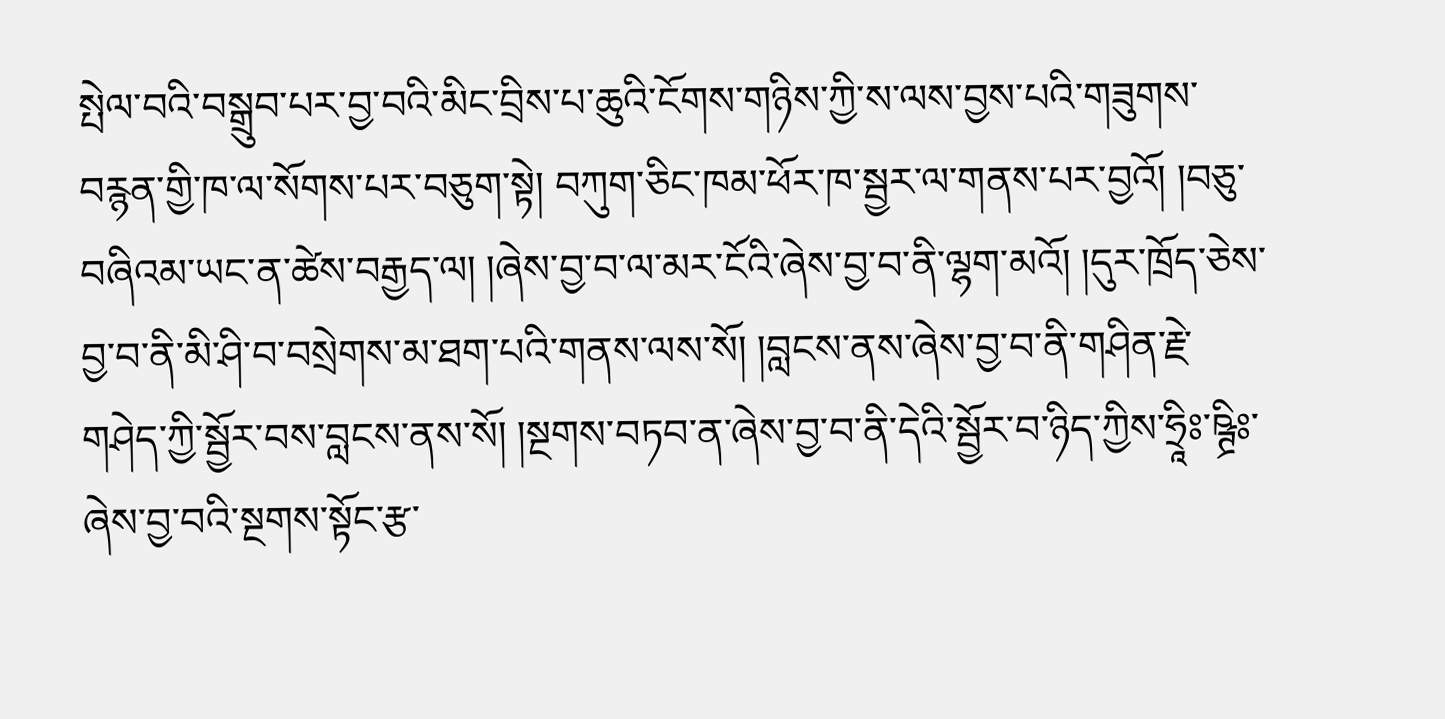སྤེལ་བའི་བསྒྲུབ་པར་བྱ་བའི་མིང་བྲིས་པ་ཆུའི་ངོགས་གཉིས་ཀྱི་ས་ལས་བྱས་པའི་གཟུགས་བརྙན་གྱི་ཁ་ལ་སོགས་པར་བཅུག་སྟེ། བཀུག་ཅིང་ཁམ་ཕོར་ཁ་སྦྱར་ལ་གནས་པར་བྱའོ། །བཅུ་བཞིའམ་ཡང་ན་ཚེས་བརྒྱད་ལ། །ཞེས་བྱ་བ་ལ་མར་ངོའི་ཞེས་བྱ་བ་ནི་ལྷག་མའོ། །དུར་ཁྲོད་ཅེས་བྱ་བ་ནི་མི་ཤི་བ་བསྲེགས་མ་ཐག་པའི་གནས་ལས་སོ། །བླངས་ནས་ཞེས་བྱ་བ་ནི་གཤིན་རྗེ་གཤེད་ཀྱི་སྦྱོར་བས་བླངས་ནས་སོ། །སྔགས་བཏབ་ན་ཞེས་བྱ་བ་ནི་དེའི་སྦྱོར་བ་ཉིད་ཀྱིས་ཧྲཱིཿ་ཥྚྲིཿ་ཞེས་བྱ་བའི་སྔགས་སྟོང་རྩ་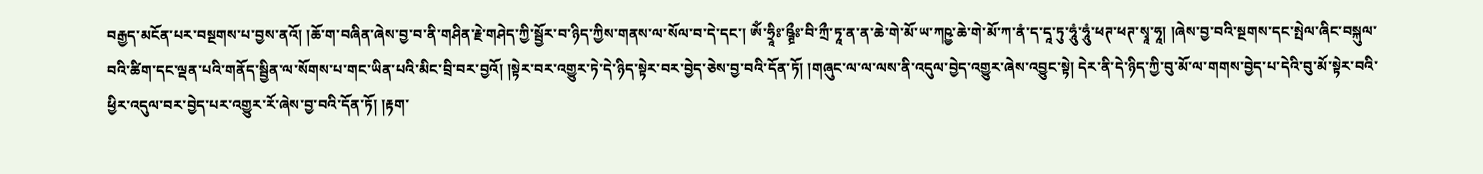བརྒྱད་མངོན་པར་བསྔགས་པ་བྱས་ནའོ། །ཆོ་ག་བཞིན་ཞེས་བྱ་བ་ནི་གཤིན་རྗེ་གཤེད་ཀྱི་སྦྱོར་བ་ཉིད་ཀྱིས་གནས་ལ་སོལ་བ་དེ་དང་། ཨོཾ་ཧྲཱིཿ་ཥྚྲྀཿ་བི་ཀྲྀ་ཏཱ་ན་ན་ཆེ་གེ་མོ་ཡ་ཀཥྱ་ཆེ་གེ་མོ་ཀ་ནཾ་ད་དཱ་ཏུ་ཧཱུཾ་ཧཱུཾ་ཕཊ་ཕཊ་སྭཱ་ཧཱ། །ཞེས་བྱ་བའི་སྔགས་དང་སྤེལ་ཞིང་བསྐུལ་བའི་ཚིག་དང་ལྡན་པའི་གནོད་སྦྱིན་ལ་སོགས་པ་གང་ཡིན་པའི་མིང་བྲི་བར་བྱའོ། །སྟེར་བར་འགྱུར་ཏེ་དེ་ཉིད་སྟེར་བར་བྱེད་ཅེས་བྱ་བའི་དོན་ཏོ། །གཞུང་ལ་ལ་ལས་ནི་འདུལ་བྱེད་འགྱུར་ཞེས་འབྱུང་སྟེ། དེར་ནི་དེ་ཉིད་ཀྱི་བུ་མོ་ལ་གགས་བྱེད་པ་དེའི་བུ་མོ་སྟེར་བའི་ཕྱིར་འདུལ་བར་བྱེད་པར་འགྱུར་རོ་ཞེས་བྱ་བའི་དོན་ཏོ། །རྟག་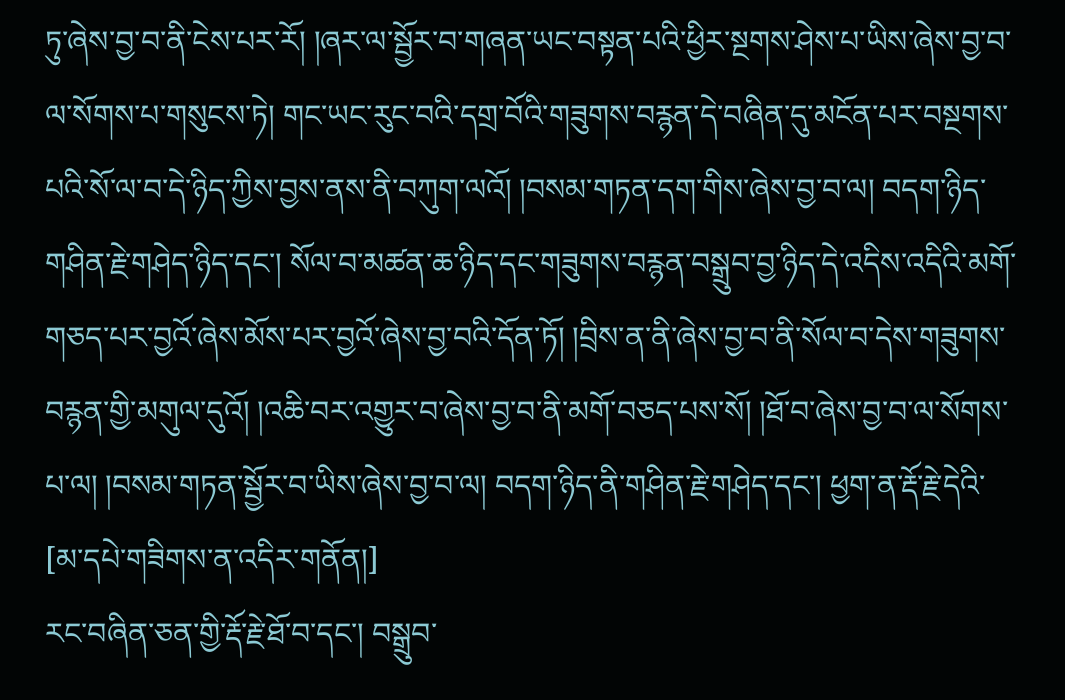ཏུ་ཞེས་བྱ་བ་ནི་ངེས་པར་རོ། །ཞར་ལ་སྦྱོར་བ་གཞན་ཡང་བསྟན་པའི་ཕྱིར་སྔགས་ཤེས་པ་ཡིས་ཞེས་བྱ་བ་ལ་སོགས་པ་གསུངས་ཏེ། གང་ཡང་རུང་བའི་དགྲ་བོའི་གཟུགས་བརྙན་དེ་བཞིན་དུ་མངོན་པར་བསྔགས་པའི་སོ་ལ་བ་དེ་ཉིད་ཀྱིས་བྱས་ནས་ནི་བཀུག་ལའོ། །བསམ་གཏན་དག་གིས་ཞེས་བྱ་བ་ལ། བདག་ཉིད་གཤིན་རྗེ་གཤེད་ཉིད་དང་། སོལ་བ་མཚན་ཆ་ཉིད་དང་གཟུགས་བརྙན་བསྒྲུབ་བྱ་ཉིད་དེ་འདིས་འདིའི་མགོ་གཅད་པར་བྱའོ་ཞེས་མོས་པར་བྱའོ་ཞེས་བྱ་བའི་དོན་ཏོ། །བྲིས་ན་ནི་ཞེས་བྱ་བ་ནི་སོལ་བ་དེས་གཟུགས་བརྙན་གྱི་མགུལ་དུའོ། །འཆི་བར་འགྱུར་བ་ཞེས་བྱ་བ་ནི་མགོ་བཅད་པས་སོ། །ཐོ་བ་ཞེས་བྱ་བ་ལ་སོགས་པ་ལ། །བསམ་གཏན་སྦྱོར་བ་ཡིས་ཞེས་བྱ་བ་ལ། བདག་ཉིད་ནི་གཤིན་རྗེ་གཤེད་དང་། ཕྱག་ན་རྡོ་རྗེ་དེའི་
[མ་དཔེ་གཟིགས་ན་འདིར་གནོན།]
རང་བཞིན་ཅན་གྱི་རྡོ་རྗེ་ཐོ་བ་དང་། བསྒྲུབ་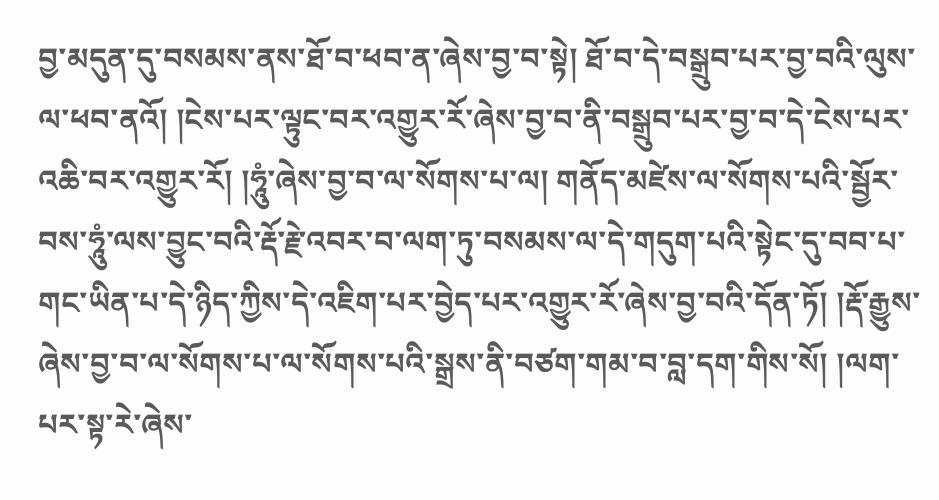བྱ་མདུན་དུ་བསམས་ནས་ཐོ་བ་ཕབ་ན་ཞེས་བྱ་བ་སྟེ། ཐོ་བ་དེ་བསྒྲུབ་པར་བྱ་བའི་ལུས་ལ་ཕབ་ནའོ། །ངེས་པར་ལྟུང་བར་འགྱུར་རོ་ཞེས་བྱ་བ་ནི་བསྒྲུབ་པར་བྱ་བ་དེ་ངེས་པར་འཆི་བར་འགྱུར་རོ། །ཧཱུཾ་ཞེས་བྱ་བ་ལ་སོགས་པ་ལ། གནོད་མཛེས་ལ་སོགས་པའི་སྦྱོར་བས་ཧཱུཾ་ལས་བྱུང་བའི་རྡོ་རྗེ་འབར་བ་ལག་ཏུ་བསམས་ལ་དེ་གདུག་པའི་སྟེང་དུ་བབ་པ་གང་ཡིན་པ་དེ་ཉིད་ཀྱིས་དེ་འཇིག་པར་བྱེད་པར་འགྱུར་རོ་ཞེས་བྱ་བའི་དོན་ཏོ། །རྡོ་རྒྱུས་ཞེས་བྱ་བ་ལ་སོགས་པ་ལ་སོགས་པའི་སྒྲས་ནི་བཙག་གམ་བ་བླ་དག་གིས་སོ། །ལག་པར་སྟ་རེ་ཞེས་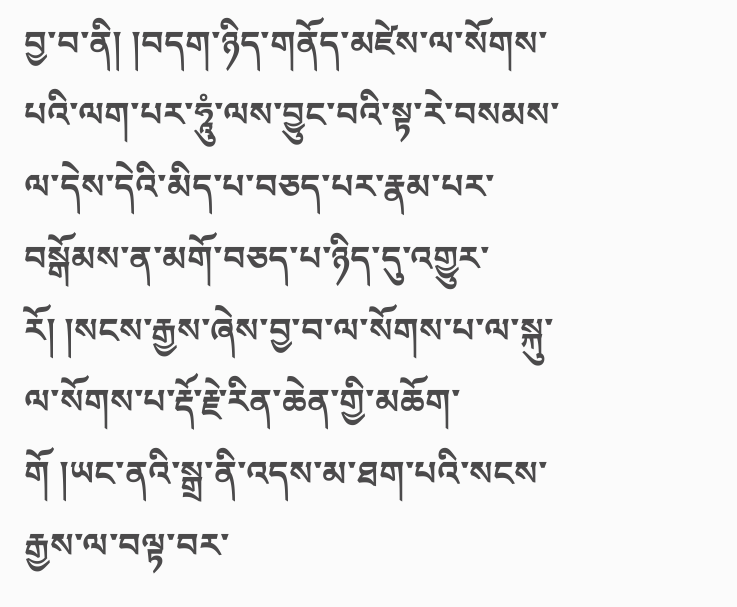བྱ་བ་ནི། །བདག་ཉིད་གནོད་མཛེས་ལ་སོགས་པའི་ལག་པར་ཧཱུཾ་ལས་བྱུང་བའི་སྟ་རེ་བསམས་ལ་དེས་དེའི་མིད་པ་བཅད་པར་རྣམ་པར་བསྒོམས་ན་མགོ་བཅད་པ་ཉིད་དུ་འགྱུར་རོ། །སངས་རྒྱས་ཞེས་བྱ་བ་ལ་སོགས་པ་ལ་སྐུ་ལ་སོགས་པ་རྡོ་རྗེ་རིན་ཆེན་གྱི་མཆོག་གོ །ཡང་ནའི་སྒྲ་ནི་འདས་མ་ཐག་པའི་སངས་རྒྱས་ལ་བལྟ་བར་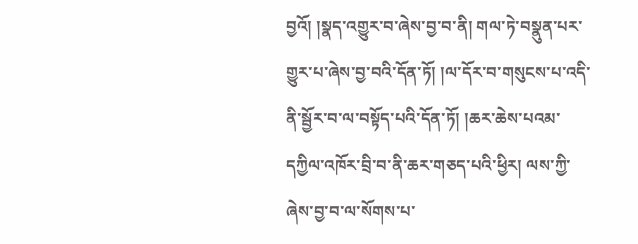བྱའོ། །སྣད་འགྱུར་བ་ཞེས་བྱ་བ་ནི། གལ་ཏེ་བསྣུན་པར་གྱུར་པ་ཞེས་བྱ་བའི་དོན་ཏོ། །ལ་དོར་བ་གསུངས་པ་འདི་ནི་སྦྱོར་བ་ལ་བསྟོད་པའི་དོན་ཏོ། །ཆར་ཆེས་པའམ་དཀྱིལ་འཁོར་བྲི་བ་ནི་ཆར་གཅད་པའི་ཕྱིར། ལས་ཀྱི་ཞེས་བྱ་བ་ལ་སོགས་པ་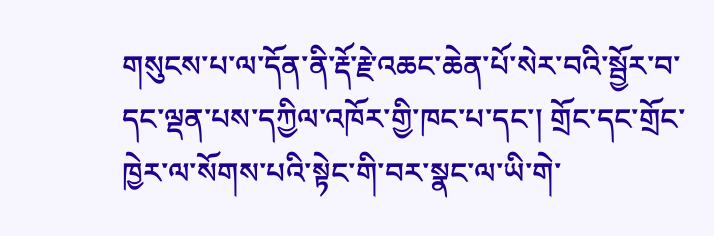གསུངས་པ་ལ་དོན་ནི་རྡོ་རྗེ་འཆང་ཆེན་པོ་སེར་བའི་སྦྱོར་བ་དང་ལྡན་པས་དཀྱིལ་འཁོར་གྱི་ཁང་པ་དང་། གྲོང་དང་གྲོང་ཁྱེར་ལ་སོགས་པའི་སྟེང་གི་བར་སྣང་ལ་ཡི་གེ་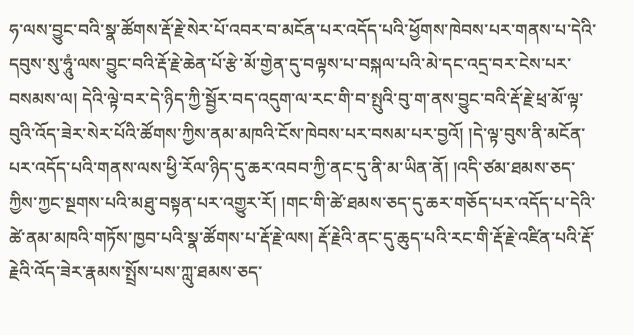ཧ་ལས་བྱུང་བའི་སྣ་ཚོགས་རྡོ་རྗེ་སེར་པོ་འབར་བ་མངོན་པར་འདོད་པའི་ཕྱོགས་ཁེབས་པར་གནས་པ་དེའི་དབུས་སུ་ཧཱུཾ་ལས་བྱུང་བའི་རྡོ་རྗེ་ཆེན་པོ་རྩེ་མོ་གྱེན་དུ་བལྟས་པ་བསྐལ་པའི་མེ་དང་འདྲ་བར་ངེས་པར་བསམས་ལ། དེའི་ལྟེ་བར་དེ་ཉིད་ཀྱི་སྦྱོར་བད་འདུག་ལ་རང་གི་བ་སྤུའི་བུ་ག་ནས་བྱུང་བའི་རྡོ་རྗེ་ཕྲ་མོ་ལྟ་བུའི་འོད་ཟེར་སེར་པོའི་ཚོགས་ཀྱིས་ནམ་མཁའི་ངོས་ཁེབས་པར་བསམ་པར་བྱའོ། །དེ་ལྟ་བུས་ནི་མངོན་པར་འདོད་པའི་གནས་ལས་ཕྱི་རོལ་ཉིད་དུ་ཆར་འབབ་ཀྱི་ནང་དུ་ནི་མ་ཡིན་ནོ། །འདི་ཙམ་ཐམས་ཅད་ཀྱིས་ཀྱང་སྔགས་པའི་མཐུ་བསྟན་པར་འགྱུར་རོ། །གང་གི་ཚེ་ཐམས་ཅད་དུ་ཆར་གཅོད་པར་འདོད་པ་དེའི་ཚེ་ནམ་མཁའི་གཏོས་ཁྱབ་པའི་སྣ་ཚོགས་པ་རྡོ་རྗེ་ལས། རྡོ་རྗེའི་ནང་དུ་ཆུད་པའི་རང་གི་རྡོ་རྗེ་འཛིན་པའི་རྡོ་རྗེའི་འོད་ཟེར་རྣམས་སྤྲོས་པས་ཀླུ་ཐམས་ཅད་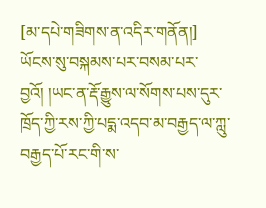[མ་དཔེ་གཟིགས་ན་འདིར་གནོན།]
ཡོངས་སུ་བསྐམས་པར་བསམ་པར་བྱའོ། །ཡང་ན་རྡོ་རྒྱུས་ལ་སོགས་པས་དུར་ཁྲོད་ཀྱི་རས་ཀྱི་པདྨ་འདབ་མ་བརྒྱད་ལ་ཀླུ་བརྒྱད་པོ་རང་གི་ས་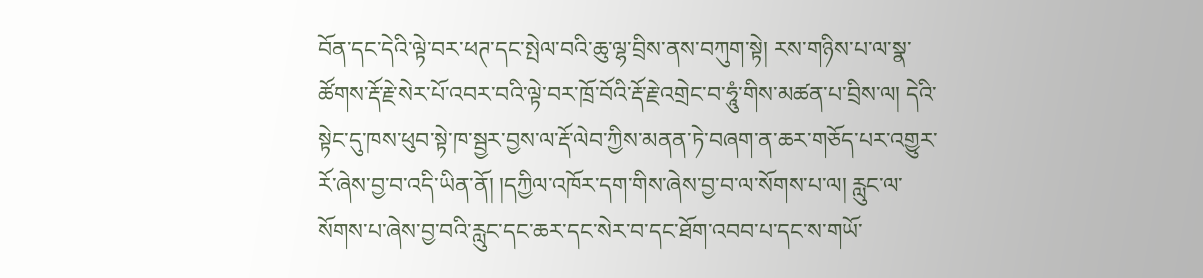བོན་དང་དེའི་ལྟེ་བར་ཕཊ་དང་སྤེལ་བའི་ཆུ་ལྷ་བྲིས་ནས་བཀུག་སྟེ། རས་གཉིས་པ་ལ་སྣ་ཚོགས་རྡོ་རྗེ་སེར་པོ་འབར་བའི་ལྟེ་བར་ཁྲོ་བོའི་རྡོ་རྗེ་འགྲེང་བ་ཧཱུཾ་གིས་མཚན་པ་བྲིས་ལ། དེའི་སྟེང་དུ་ཁས་ཕུབ་སྟེ་ཁ་སྦྱར་བྱས་ལ་རྡོ་ལེབ་ཀྱིས་མནན་ཏེ་བཞག་ན་ཆར་གཅོད་པར་འགྱུར་རོ་ཞེས་བྱ་བ་འདི་ཡིན་ནོ། །དཀྱིལ་འཁོར་དག་གིས་ཞེས་བྱ་བ་ལ་སོགས་པ་ལ། རླུང་ལ་སོགས་པ་ཞེས་བྱ་བའི་རླུང་དང་ཆར་དང་སེར་བ་དང་ཐོག་འབབ་པ་དང་ས་གཡོ་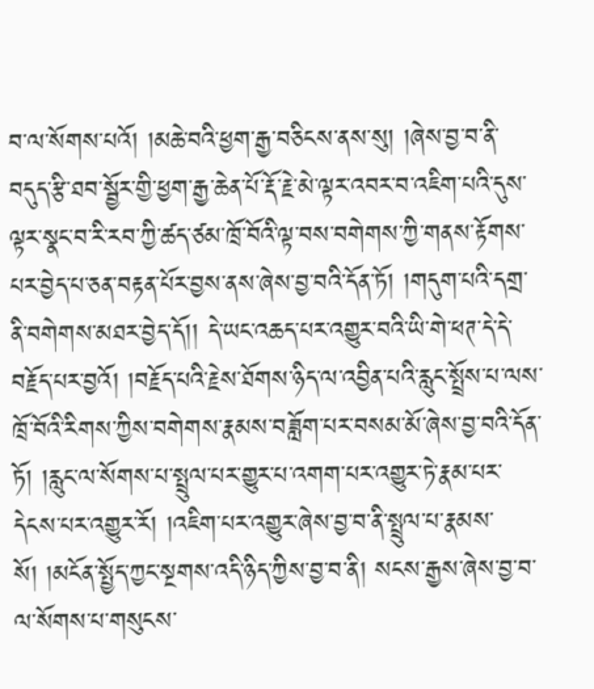བ་ལ་སོགས་པའོ། །མཆེ་བའི་ཕྱག་རྒྱ་བཅིངས་ནས་སུ། །ཞེས་བྱ་བ་ནི་བདུད་རྩི་ཐབ་སྦྱོར་གྱི་ཕྱག་རྒྱ་ཆེན་པོ་རྡོ་རྗེ་མེ་ལྟར་འབར་བ་འཇིག་པའི་དུས་ལྟར་སྣང་བ་རི་རབ་ཀྱི་ཚད་ཙམ་ཁྲོ་བོའི་ལྟ་བས་བགེགས་ཀྱི་གནས་རྟོགས་པར་བྱེད་པ་ཅན་བརྟན་པོར་བྱས་ནས་ཞེས་བྱ་བའི་དོན་ཏོ། །གདུག་པའི་དགྲ་ནི་བགེགས་མཐར་བྱེད་དོ།། དེ་ཡང་འཆད་པར་འགྱུར་བའི་ཡི་གེ་ཕཊ་དེ་དེ་བརྗོད་པར་བྱའོ། །བརྗོད་པའི་རྗེས་ཐོགས་ཉིད་ལ་འབྱིན་པའི་རླུང་སྤྲོས་པ་ལས་ཁྲོ་བོའི་རིགས་ཀྱིས་བགེགས་རྣམས་བཟློག་པར་བསམ་མོ་ཞེས་བྱ་བའི་དོན་ཏོ། །རླུང་ལ་སོགས་པ་སྤྲུལ་པར་གྱུར་པ་འགག་པར་འགྱུར་ཏེ་རྣམ་པར་དེངས་པར་འགྱུར་རོ། །འཇིག་པར་འགྱུར་ཞེས་བྱ་བ་ནི་སྤྲུལ་པ་རྣམས་སོ། །མངོན་སྤྱོད་ཀྱང་སྔགས་འདི་ཉིད་ཀྱིས་བྱ་བ་ནི། སངས་རྒྱས་ཞེས་བྱ་བ་ལ་སོགས་པ་གསུངས་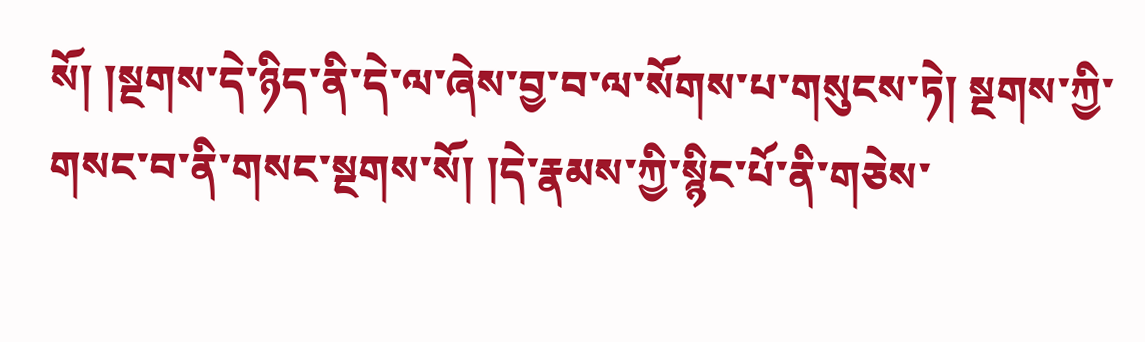སོ། །སྔགས་དེ་ཉིད་ནི་དེ་ལ་ཞེས་བྱ་བ་ལ་སོགས་པ་གསུངས་ཏེ། སྔགས་ཀྱི་གསང་བ་ནི་གསང་སྔགས་སོ། །དེ་རྣམས་ཀྱི་སྙིང་པོ་ནི་གཅེས་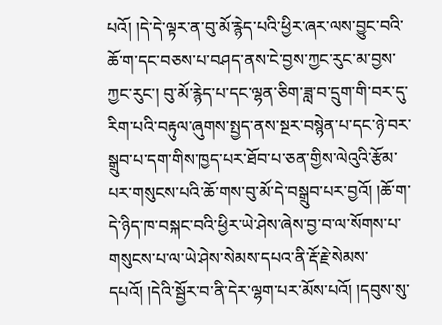པའོ། །དེ་དེ་ལྟར་ན་བུ་མོ་རྙེད་པའི་ཕྱིར་ཞར་ལས་བྱུང་བའི་ཆོ་ག་དང་བཅས་པ་བཤད་ནས་ངེ་བྱས་ཀྱང་རུང་མ་བྱས་ཀྱང་རུང་། བུ་མོ་རྙེད་པ་དང་ལྷན་ཅིག་ཟླ་བ་དྲུག་གི་བར་དུ་རིག་པའི་བརྟུལ་ཞུགས་སྤྱད་ནས་སྔར་བསྙེན་པ་དང་ཉེ་བར་སྒྲུབ་པ་དག་གིས་ཁྱད་པར་ཐོབ་པ་ཅན་གྱིས་ལེའུའི་རྩོམ་པར་གསུངས་པའི་ཆོ་གས་བུ་མོ་དེ་བསྒྲུབ་པར་བྱའོ། །ཆོ་ག་དེ་ཉིད་ཁ་བསྐང་བའི་ཕྱིར་ཡེ་ཤེས་ཞེས་བྱ་བ་ལ་སོགས་པ་གསུངས་པ་ལ་ཡེ་ཤེས་སེམས་དཔའ་ནི་རྡོ་རྗེ་སེམས་དཔའོ། །དེའི་སྦྱོར་བ་ནི་དེར་ལྷག་པར་མོས་པའོ། །དབུས་སུ་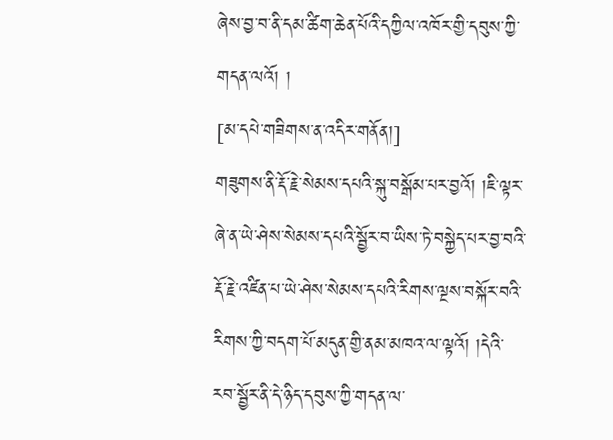ཞེས་བྱ་བ་ནི་དམ་ཚིག་ཆེན་པོའི་དཀྱིལ་འཁོར་གྱི་དབུས་ཀྱི་གདན་ལའོ། །
[མ་དཔེ་གཟིགས་ན་འདིར་གནོན།]
གཟུགས་ནི་རྡོ་རྗེ་སེམས་དཔའི་སྐུ་བསྒོམ་པར་བྱའོ། །ཇི་ལྟར་ཞེ་ན་ཡེ་ཤེས་སེམས་དཔའི་སྦྱོར་བ་ཡིས་ཏེ་བསྐྱེད་པར་བྱ་བའི་རྡོ་རྗེ་འཛིན་པ་ཡེ་ཤེས་སེམས་དཔའི་རིགས་ལྔས་བསྐོར་བའི་རིགས་ཀྱི་བདག་པོ་མདུན་གྱི་ནམ་མཁའ་ལ་ལྟའོ། །དེའི་རབ་སྦྱོར་ནི་དེ་ཉིད་དབུས་ཀྱི་གདན་ལ་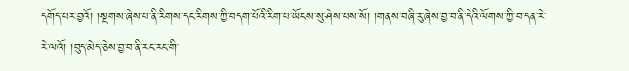དགོད་པར་བྱའོ། །སྔགས་ཞེས་པ་ནི་རིགས་དང་རིགས་ཀྱི་བདག་པོའི་རིག་པ་ཡོངས་སུ་ཤེས་པས་སོ། །གནས་བཞི་རུ་ཞེས་བྱ་བ་ནི་དེའི་ལོགས་ཀྱི་བ་དན་རེ་རེ་ལའོ། །བུད་མེད་ཅེས་བྱ་བ་ནི་རང་རང་གི་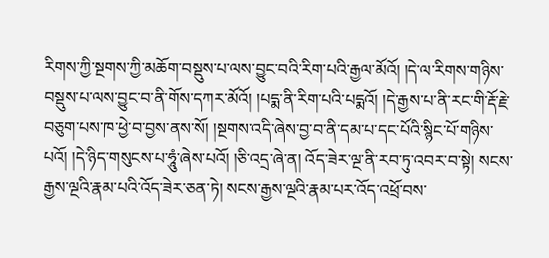རིགས་ཀྱི་སྔགས་ཀྱི་མཆོག་བསྡུས་པ་ལས་བྱུང་བའི་རིག་པའི་རྒྱལ་མོའོ། །དེ་ལ་རིགས་གཉིས་བསྡུས་པ་ལས་བྱུང་བ་ནི་གོས་དཀར་མོའོ། །པདྨ་ནི་རིག་པའི་པདྨའོ། །དེ་རྒྱས་པ་ནི་རང་གི་རྡོ་རྗེ་བཅུག་པས་ཁ་ཕྱེ་བ་བྱས་ནས་སོ། །སྔགས་འདི་ཞེས་བྱ་བ་ནི་དམ་པ་དང་པོའི་སྙིང་པོ་གཉིས་པའོ། །དེ་ཉིད་གསུངས་པ་ཧཱུཾ་ཞེས་པའོ། །ཅི་འདྲ་ཞེ་ན། འོད་ཟེར་ལྔ་ནི་རབ་ཏུ་འབར་བ་སྟེ། སངས་རྒྱས་ལྔའི་རྣམ་པའི་འོད་ཟེར་ཅན་ཏེ། སངས་རྒྱས་ལྔའི་རྣམ་པར་འོད་འཕྲོ་བས་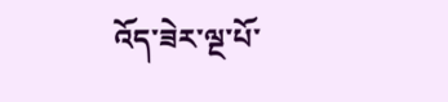འོད་ཟེར་ལྔ་པོ་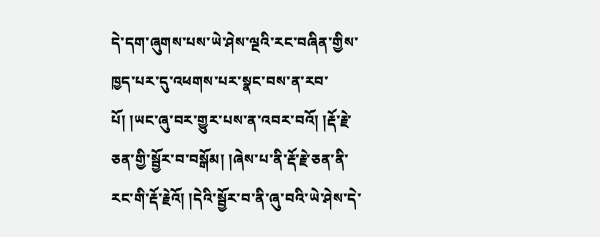དེ་དག་ཞུགས་པས་ཡེ་ཤེས་ལྔའི་རང་བཞིན་གྱིས་ཁྱད་པར་དུ་འཕགས་པར་སྣང་བས་ན་རབ་པོ། །ཡང་ཞུ་བར་གྱུར་པས་ན་འབར་བའོ། །རྡོ་རྗེ་ཅན་གྱི་སྦྱོར་བ་བསྒོམ། །ཞེས་པ་ནི་རྡོ་རྗེ་ཅན་ནི་རང་གི་རྡོ་རྗེའོ། །དེའི་སྦྱོར་བ་ནི་ཞུ་བའི་ཡེ་ཤེས་དེ་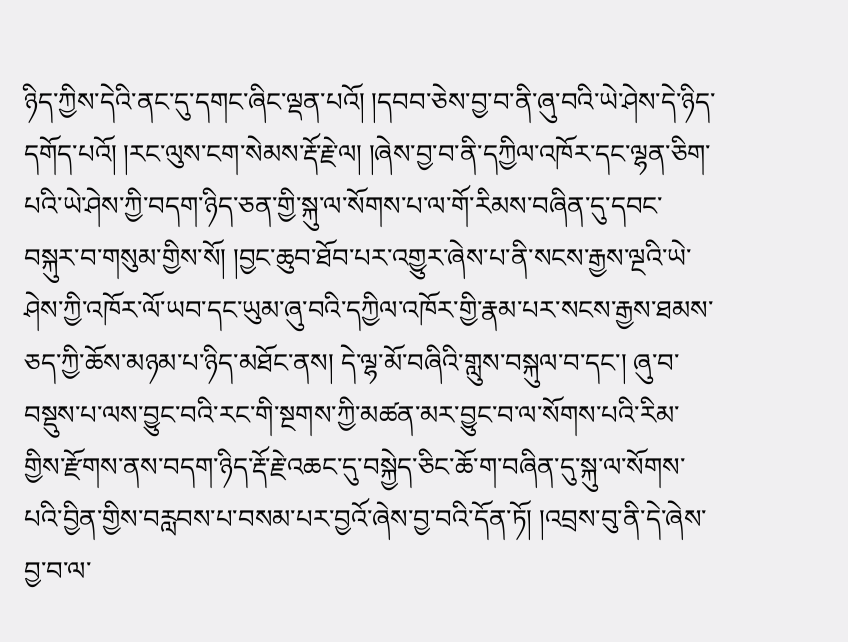ཉིད་ཀྱིས་དེའི་ནང་དུ་དགང་ཞིང་ལྡན་པའོ། །དབབ་ཅེས་བྱ་བ་ནི་ཞུ་བའི་ཡེ་ཤེས་དེ་ཉིད་དགོད་པའོ། །རང་ལུས་ངག་སེམས་རྡོ་རྗེ་ལ། །ཞེས་བྱ་བ་ནི་དཀྱིལ་འཁོར་དང་ལྷན་ཅིག་པའི་ཡེ་ཤེས་ཀྱི་བདག་ཉིད་ཅན་གྱི་སྐུ་ལ་སོགས་པ་ལ་གོ་རིམས་བཞིན་དུ་དབང་བསྐུར་བ་གསུམ་གྱིས་སོ། །བྱང་ཆུབ་ཐོབ་པར་འགྱུར་ཞེས་པ་ནི་སངས་རྒྱས་ལྔའི་ཡེ་ཤེས་ཀྱི་འཁོར་ལོ་ཡབ་དང་ཡུམ་ཞུ་བའི་དཀྱིལ་འཁོར་གྱི་རྣམ་པར་སངས་རྒྱས་ཐམས་ཅད་ཀྱི་ཆོས་མཉམ་པ་ཉིད་མཐོང་ནས། དེ་ལྷ་མོ་བཞིའི་གླུས་བསྐུལ་བ་དང་། ཞུ་བ་བསྡུས་པ་ལས་བྱུང་བའི་རང་གི་སྔགས་ཀྱི་མཚན་མར་བྱུང་བ་ལ་སོགས་པའི་རིམ་གྱིས་རྫོགས་ནས་བདག་ཉིད་རྡོ་རྗེ་འཆང་དུ་བསྐྱེད་ཅིང་ཆོ་ག་བཞིན་དུ་སྐུ་ལ་སོགས་པའི་བྱིན་གྱིས་བརླབས་པ་བསམ་པར་བྱའོ་ཞེས་བྱ་བའི་དོན་ཏོ། །འབྲས་བུ་ནི་དེ་ཞེས་བྱ་བ་ལ་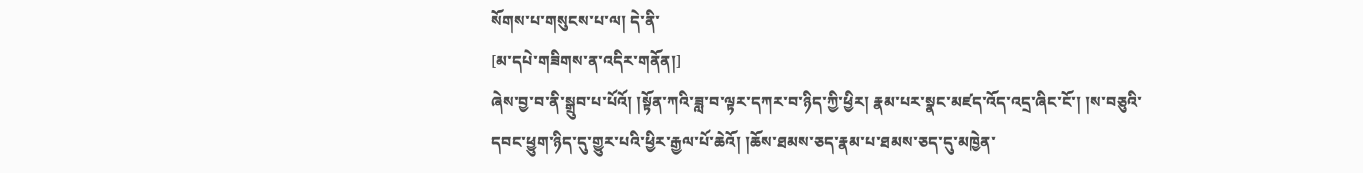སོགས་པ་གསུངས་པ་ལ། དེ་ནི་
[མ་དཔེ་གཟིགས་ན་འདིར་གནོན།]
ཞེས་བྱ་བ་ནི་སྒྲུབ་པ་པོའོ། །སྟོན་ཀའི་ཟླ་བ་ལྟར་དཀར་བ་ཉིད་ཀྱི་ཕྱིར། རྣམ་པར་སྣང་མཛད་འོད་འདྲ་ཞིང་ངོ་། །ས་བཅུའི་དབང་ཕྱུག་ཉིད་དུ་གྱུར་པའི་ཕྱིར་རྒྱལ་པོ་ཆེའོ། །ཆོས་ཐམས་ཅད་རྣམ་པ་ཐམས་ཅད་དུ་མཁྱེན་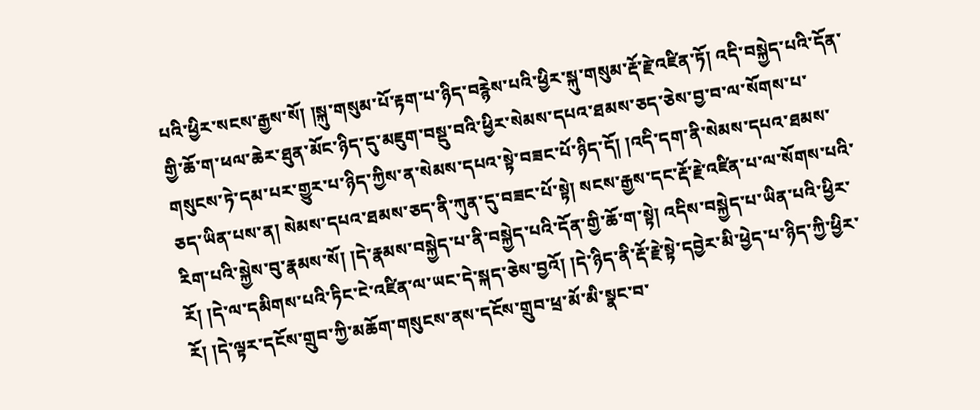པའི་ཕྱིར་སངས་རྒྱས་སོ། །སྐུ་གསུམ་པོ་རྟག་པ་ཉིད་བརྙེས་པའི་ཕྱིར་སྐུ་གསུམ་རྡོ་རྗེ་འཛིན་ཏོ། འདི་བསྐྱེད་པའི་དོན་གྱི་ཆོ་ག་ཕལ་ཆེར་ཐུན་མོང་ཉིད་དུ་མཇུག་བསྡུ་བའི་ཕྱིར་སེམས་དཔའ་ཐམས་ཅད་ཅེས་བྱ་བ་ལ་སོགས་པ་གསུངས་ཏེ་དམ་པར་གྱུར་པ་ཉིད་ཀྱིས་ན་སེམས་དཔའ་སྟེ་བཟང་པོ་ཉིད་དོ། །འདི་དག་ནི་སེམས་དཔའ་ཐམས་ཅད་ཡིན་པས་ན། སེམས་དཔའ་ཐམས་ཅད་ནི་ཀུན་དུ་བཟང་པོ་སྟེ། སངས་རྒྱས་དང་རྡོ་རྗེ་འཛིན་པ་ལ་སོགས་པའི་རིག་པའི་སྐྱེས་བུ་རྣམས་སོ། །དེ་རྣམས་བསྐྱེད་པ་ནི་བསྐྱེད་པའི་དོན་གྱི་ཆོ་ག་སྟེ། འདིས་བསྐྱེད་པ་ཡིན་པའི་ཕྱིར་རོ། །དེ་ལ་དམིགས་པའི་ཏིང་ངེ་འཛིན་ལ་ཡང་དེ་སྐད་ཅེས་བྱའོ། །དེ་ཉིད་ནི་རྡོ་རྗེ་སྟེ་དབྱེར་མི་ཕྱེད་པ་ཉིད་ཀྱི་ཕྱིར་རོ། །དེ་ལྟར་དངོས་གྲུབ་ཀྱི་མཆོག་གསུངས་ནས་དངོས་གྲུབ་ཕྲ་མོ་མི་སྣང་བ་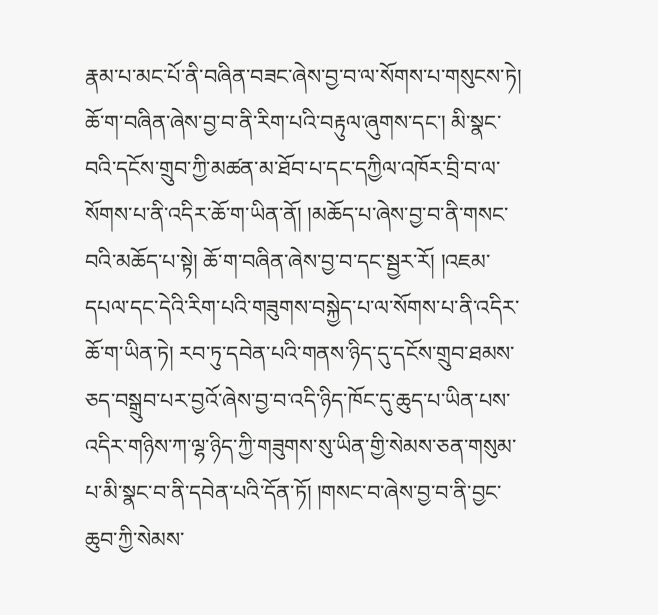རྣམ་པ་མང་པོ་ནི་བཞིན་བཟང་ཞེས་བྱ་བ་ལ་སོགས་པ་གསུངས་ཏེ། ཆོ་ག་བཞིན་ཞེས་བྱ་བ་ནི་རིག་པའི་བརྟུལ་ཞུགས་དང་། མི་སྣང་བའི་དངོས་གྲུབ་ཀྱི་མཚན་མ་ཐོབ་པ་དང་དཀྱིལ་འཁོར་བྲི་བ་ལ་སོགས་པ་ནི་འདིར་ཆོ་ག་ཡིན་ནོ། །མཆོད་པ་ཞེས་བྱ་བ་ནི་གསང་བའི་མཆོད་པ་སྟེ། ཆོ་ག་བཞིན་ཞེས་བྱ་བ་དང་སྦྱར་རོ། །འཇམ་དཔལ་དང་དེའི་རིག་པའི་གཟུགས་བསྐྱེད་པ་ལ་སོགས་པ་ནི་འདིར་ཆོ་ག་ཡིན་ཏེ། རབ་ཏུ་དབེན་པའི་གནས་ཉིད་དུ་དངོས་གྲུབ་ཐམས་ཅད་བསྒྲུབ་པར་བྱའོ་ཞེས་བྱ་བ་འདི་ཉིད་ཁོང་དུ་ཆུད་པ་ཡིན་པས་འདིར་གཉིས་ཀ་ལྷ་ཉིད་ཀྱི་གཟུགས་སུ་ཡིན་གྱི་སེམས་ཅན་གསུམ་པ་མི་སྣང་བ་ནི་དབེན་པའི་དོན་ཏོ། །གསང་བ་ཞེས་བྱ་བ་ནི་བྱང་ཆུབ་ཀྱི་སེམས་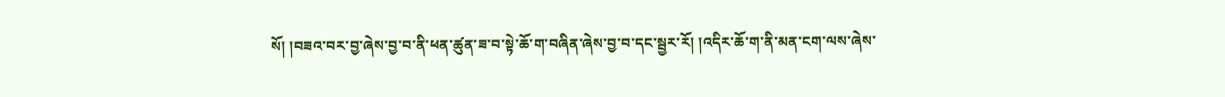སོ། །བཟའ་བར་བྱ་ཞེས་བྱ་བ་ནི་ཕན་ཚུན་ཟ་བ་སྟེ་ཆོ་ག་བཞིན་ཞེས་བྱ་བ་དང་སྦྱར་རོ། །འདིར་ཆོ་ག་ནི་མན་ངག་ལས་ཞེས་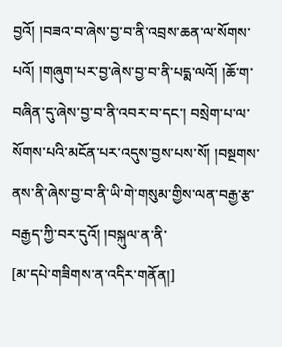བྱའོ། །བཟའ་བ་ཞེས་བྱ་བ་ནི་འབྲས་ཆན་ལ་སོགས་པའོ། །གཞུག་པར་བྱ་ཞེས་བྱ་བ་ནི་པདྨ་ལའོ། །ཆོ་ག་བཞིན་དུ་ཞེས་བྱ་བ་ནི་འབར་བ་དང་། བསྲེག་པ་ལ་སོགས་པའི་མངོན་པར་འདུས་བྱས་པས་སོ། །བསྔགས་ནས་ནི་ཞེས་བྱ་བ་ནི་ཡི་གེ་གསུམ་གྱིས་ལན་བརྒྱ་རྩ་བརྒྱད་ཀྱི་བར་དུའོ། །བསྐུལ་ན་ནི་
[མ་དཔེ་གཟིགས་ན་འདིར་གནོན།]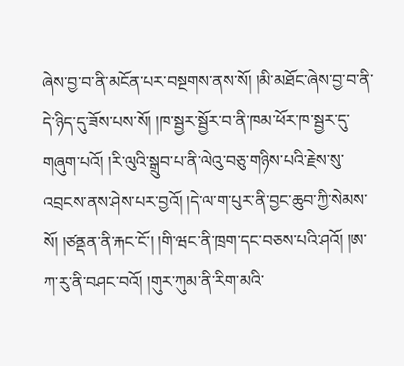ཞེས་བྱ་བ་ནི་མངོན་པར་བསྔགས་ནས་སོ། །མི་མཐོང་ཞེས་བྱ་བ་ནི་དེ་ཉིད་དུ་ཟོས་པས་སོ། །ཁ་སྦྱར་སྦྱོར་བ་ནི་ཁམ་ཕོར་ཁ་སྦྱར་དུ་གཞུག་པའོ། །རི་ལུའི་སྒྲུབ་པ་ནི་ལེའུ་བཅུ་གཉིས་པའི་རྗེས་སུ་འབྲངས་ནས་ཤེས་པར་བྱའོ། །དེ་ལ་ག་པུར་ནི་བྱང་ཆུབ་ཀྱི་སེམས་སོ། །ཙནྡན་ནི་རྐང་ངོ་། །གི་ཝང་ནི་ཁྲག་དང་བཅས་པའི་ཤའོ། །ཨ་ཀ་རུ་ནི་བཤང་བའོ། །གུར་ཀུམ་ནི་རིག་མའི་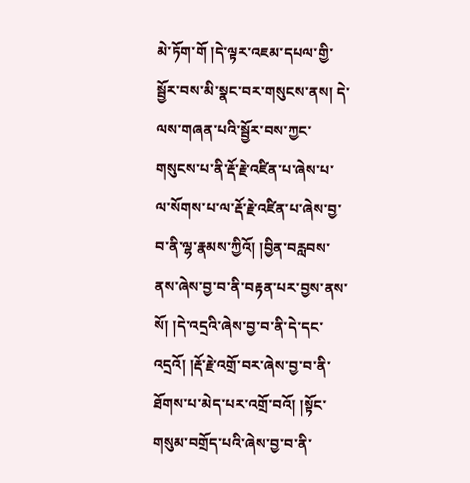མེ་ཏོག་གོ །དེ་ལྟར་འཇམ་དཔལ་གྱི་སྦྱོར་བས་མི་སྣང་བར་གསུངས་ནས། དེ་ལས་གཞན་པའི་སྦྱོར་བས་ཀྱང་གསུངས་པ་ནི་རྡོ་རྗེ་འཛིན་པ་ཞེས་པ་ལ་སོགས་པ་ལ་རྡོ་རྗེ་འཛིན་པ་ཞེས་བྱ་བ་ནི་ལྷ་རྣམས་ཀྱིའོ། །བྱིན་བརླབས་ནས་ཞེས་བྱ་བ་ནི་བརྟན་པར་བྱས་ནས་སོ། །དེ་འདྲའི་ཞེས་བྱ་བ་ནི་དེ་དང་འདྲའོ། །རྡོ་རྗེ་འགྲོ་བར་ཞེས་བྱ་བ་ནི་ཐོགས་པ་མེད་པར་འགྲོ་བའོ། །སྟོང་གསུམ་བགྲོད་པའི་ཞེས་བྱ་བ་ནི་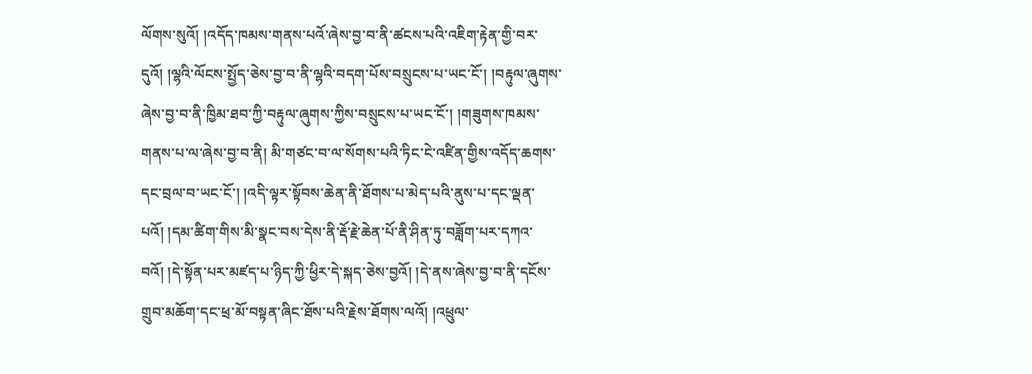ལོགས་སུའོ། །འདོད་ཁམས་གནས་པའོ་ཞེས་བྱ་བ་ནི་ཚངས་པའི་འཇིག་རྟེན་གྱི་བར་དུའོ། །ལྷའི་ལོངས་སྤྱོད་ཅེས་བྱ་བ་ནི་ལྷའི་བདག་པོས་བསྲུངས་པ་ཡང་ངོ་། །བརྟུལ་ཞུགས་ཞེས་བྱ་བ་ནི་ཁྱིམ་ཐབ་ཀྱི་བརྟུལ་ཞུགས་ཀྱིས་བསྲུངས་པ་ཡང་ངོ་། །གཟུགས་ཁམས་གནས་པ་ལ་ཞེས་བྱ་བ་ནི། མི་གཙང་བ་ལ་སོགས་པའི་ཏིང་ངེ་འཛིན་གྱིས་འདོད་ཆགས་དང་བྲལ་བ་ཡང་ངོ་། །འདི་ལྟར་སྟོབས་ཆེན་ནི་ཐོགས་པ་མེད་པའི་ནུས་པ་དང་ལྡན་པའོ། །དམ་ཚིག་གིས་མི་སྣང་བས་དེས་ནི་རྡོ་རྗེ་ཆེན་པོ་ནི་ཤིན་ཏུ་བཟློག་པར་དཀའ་བའོ། །དེ་སྟོན་པར་མཛད་པ་ཉིད་ཀྱི་ཕྱིར་དེ་སྐད་ཅེས་བྱའོ། །དེ་ནས་ཞེས་བྱ་བ་ནི་དངོས་གྲུབ་མཆོག་དང་ཕྲ་མོ་བསྟན་ཞིང་ཐོས་པའི་རྗེས་ཐོགས་ལའོ། །འཕྲུལ་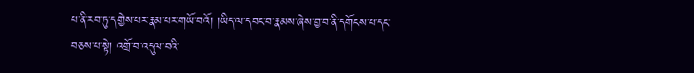པ་ནི་རབ་ཏུ་དགྱེས་པར་རྣམ་པར་གཡོ་བའོ། །ཡིད་ལ་དབང་བ་རྣམས་ཞེས་བྱ་བ་ནི་དགོངས་པ་དང་བཅས་པ་སྟེ། འགྲོ་བ་འདུལ་བའི་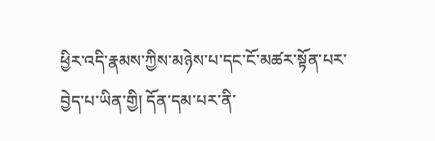ཕྱིར་འདི་རྣམས་ཀྱིས་མཉེས་པ་དང་ངོ་མཚར་སྟོན་པར་བྱེད་པ་ཡིན་གྱི། དོན་དམ་པར་ནི་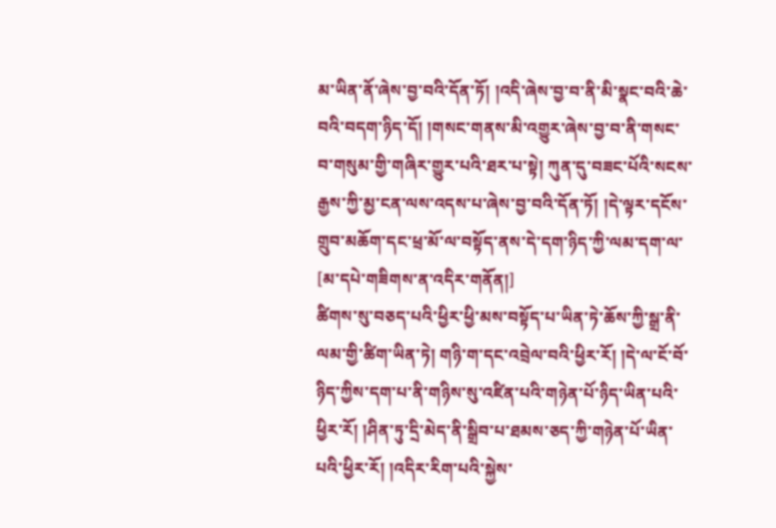མ་ཡིན་ནོ་ཞེས་བྱ་བའི་དོན་ཏོ། །འདི་ཞེས་བྱ་བ་ནི་མི་སྣང་བའི་ཆེ་བའི་བདག་ཉིད་དོ། །གསང་གནས་མི་འགྱུར་ཞེས་བྱ་བ་ནི་གསང་བ་གསུམ་གྱི་གཞིར་གྱུར་པའི་ཐར་པ་སྟེ། ཀུན་དུ་བཟང་པོའི་སངས་རྒྱས་ཀྱི་མྱ་ངན་ལས་འདས་པ་ཞེས་བྱ་བའི་དོན་ཏོ། །དེ་ལྟར་དངོས་གྲུབ་མཆོག་དང་ཕྲ་མོ་ལ་བསྟོད་ནས་དེ་དག་ཉིད་ཀྱི་ལམ་དག་ལ་
[མ་དཔེ་གཟིགས་ན་འདིར་གནོན།]
ཚིགས་སུ་བཅད་པའི་ཕྱིར་ཕྱི་མས་བསྟོད་པ་ཡིན་ཏེ་ཆོས་ཀྱི་སྒྲ་ནི་ལམ་གྱི་ཚིག་ཡིན་ཏེ། གཉི་ག་དང་འབྲེལ་བའི་ཕྱིར་རོ། །དེ་ལ་ངོ་བོ་ཉིད་ཀྱིས་དག་པ་ནི་གཉིས་སུ་འཛིན་པའི་གཉེན་པོ་ཉིད་ཡིན་པའི་ཕྱིར་རོ། །ཤིན་ཏུ་དྲི་མེད་ནི་སྒྲིབ་པ་ཐམས་ཅད་ཀྱི་གཉེན་པོ་ཡིན་པའི་ཕྱིར་རོ། །འདིར་རིག་པའི་སྐྱེས་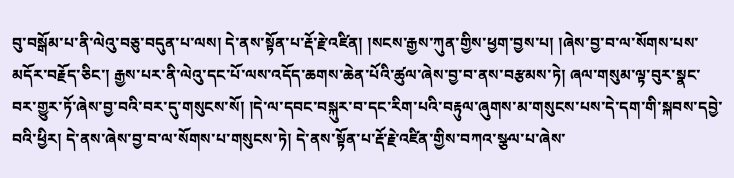བུ་བསྒོམ་པ་ནི་ལེའུ་བཅུ་བདུན་པ་ལས། དེ་ནས་སྟོན་པ་རྡོ་རྗེ་འཛིན། །སངས་རྒྱས་ཀུན་གྱིས་ཕྱག་བྱས་པ། །ཞེས་བྱ་བ་ལ་སོགས་པས་མདོར་བརྗོད་ཅིང་། རྒྱས་པར་ནི་ལེའུ་དང་པོ་ལས་འདོད་ཆགས་ཆེན་པོའི་ཚུལ་ཞེས་བྱ་བ་ནས་བརྩམས་ཏེ། ཞལ་གསུམ་ལྟ་བུར་སྣང་བར་གྱུར་ཏོ་ཞེས་བྱ་བའི་བར་དུ་གསུངས་སོ། །དེ་ལ་དབང་བསྐུར་བ་དང་རིག་པའི་བརྟུལ་ཞུགས་མ་གསུངས་པས་དེ་དག་གི་སྐབས་དབྱེ་བའི་ཕྱིར། དེ་ནས་ཞེས་བྱ་བ་ལ་སོགས་པ་གསུངས་ཏེ། དེ་ནས་སྟོན་པ་རྡོ་རྗེ་འཛིན་གྱིས་བཀའ་སྩལ་པ་ཞེས་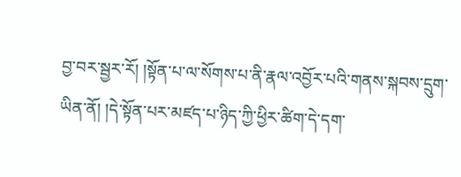བྱ་བར་སྦྱར་རོ། །སྟོན་པ་ལ་སོགས་པ་ནི་རྣལ་འབྱོར་པའི་གནས་སྐབས་དྲུག་ཡིན་ནོ། །དེ་སྟོན་པར་མཛད་པ་ཉིད་ཀྱི་ཕྱིར་ཚིག་དེ་དག་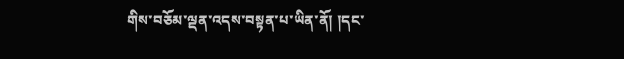གིས་བཅོམ་ལྡན་འདས་བསྟན་པ་ཡིན་ནོ། །དང་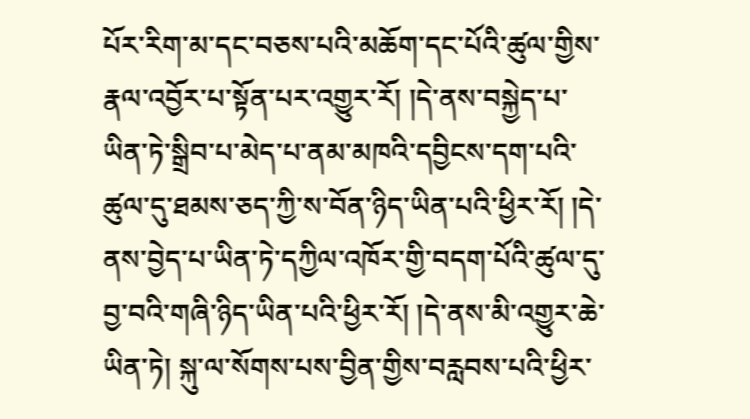པོར་རིག་མ་དང་བཅས་པའི་མཆོག་དང་པོའི་ཚུལ་གྱིས་རྣལ་འབྱོར་པ་སྟོན་པར་འགྱུར་རོ། །དེ་ནས་བསྐྱེད་པ་ཡིན་ཏེ་སྒྲིབ་པ་མེད་པ་ནམ་མཁའི་དབྱིངས་དག་པའི་ཚུལ་དུ་ཐམས་ཅད་ཀྱི་ས་བོན་ཉིད་ཡིན་པའི་ཕྱིར་རོ། །དེ་ནས་བྱེད་པ་ཡིན་ཏེ་དཀྱིལ་འཁོར་གྱི་བདག་པོའི་ཚུལ་དུ་བྱ་བའི་གཞི་ཉིད་ཡིན་པའི་ཕྱིར་རོ། །དེ་ནས་མི་འགྱུར་ཆེ་ཡིན་ཏེ། སྐུ་ལ་སོགས་པས་བྱིན་གྱིས་བརླབས་པའི་ཕྱིར་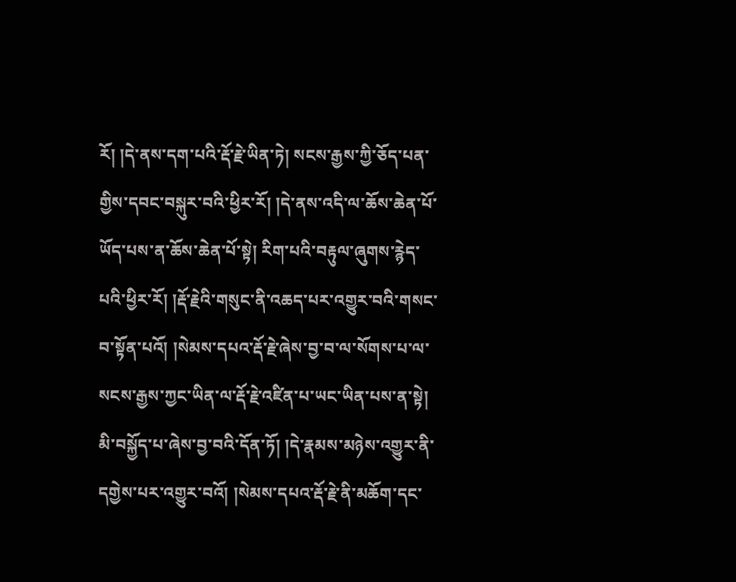རོ། །དེ་ནས་དག་པའི་རྡོ་རྗེ་ཡིན་ཏེ། སངས་རྒྱས་ཀྱི་ཅོད་པན་གྱིས་དབང་བསྐུར་བའི་ཕྱིར་རོ། །དེ་ནས་འདི་ལ་ཆོས་ཆེན་པོ་ཡོད་པས་ན་ཆོས་ཆེན་པོ་སྟེ། རིག་པའི་བརྟུལ་ཞུགས་རྙེད་པའི་ཕྱིར་རོ། །རྡོ་རྗེའི་གསུང་ནི་འཆད་པར་འགྱུར་བའི་གསང་བ་སྟོན་པའོ། །སེམས་དཔའ་རྡོ་རྗེ་ཞེས་བྱ་བ་ལ་སོགས་པ་ལ་སངས་རྒྱས་ཀྱང་ཡིན་ལ་རྡོ་རྗེ་འཛིན་པ་ཡང་ཡིན་པས་ན་སྟེ། མི་བསྐྱོད་པ་ཞེས་བྱ་བའི་དོན་ཏོ། །དེ་རྣམས་མཉེས་འགྱུར་ནི་དགྱེས་པར་འགྱུར་བའོ། །སེམས་དཔའ་རྡོ་རྗེ་ནི་མཆོག་དང་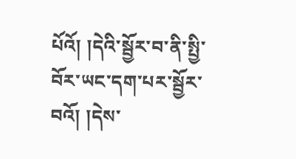པོའོ། །དེའི་སྦྱོར་བ་ནི་སྤྱི་བོར་ཡང་དག་པར་སྦྱོར་བའོ། །དེས་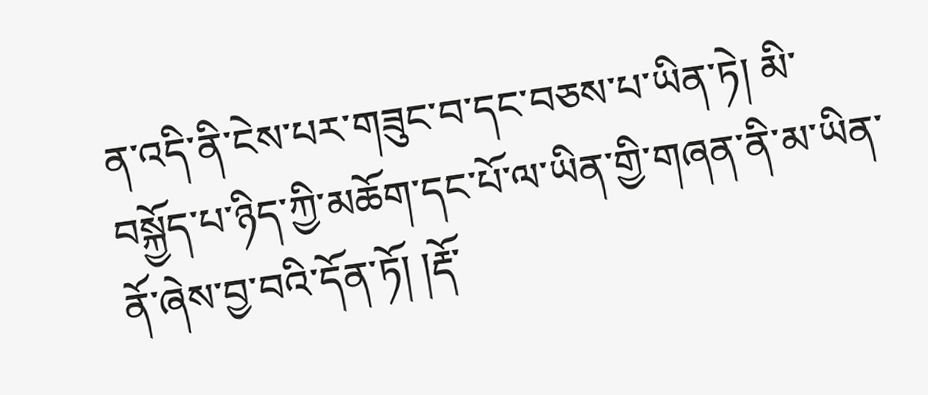ན་འདི་ནི་ངེས་པར་གཟུང་བ་དང་བཅས་པ་ཡིན་ཏེ། མི་བསྐྱོད་པ་ཉིད་ཀྱི་མཆོག་དང་པོ་ལ་ཡིན་གྱི་གཞན་ནི་མ་ཡིན་ནོ་ཞེས་བྱ་བའི་དོན་ཏོ། །རྡོ་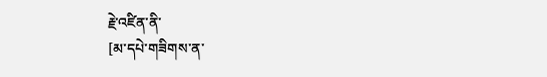རྗེ་འཛིན་ནི་
[མ་དཔེ་གཟིགས་ན་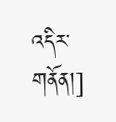འདིར་གནོན།]